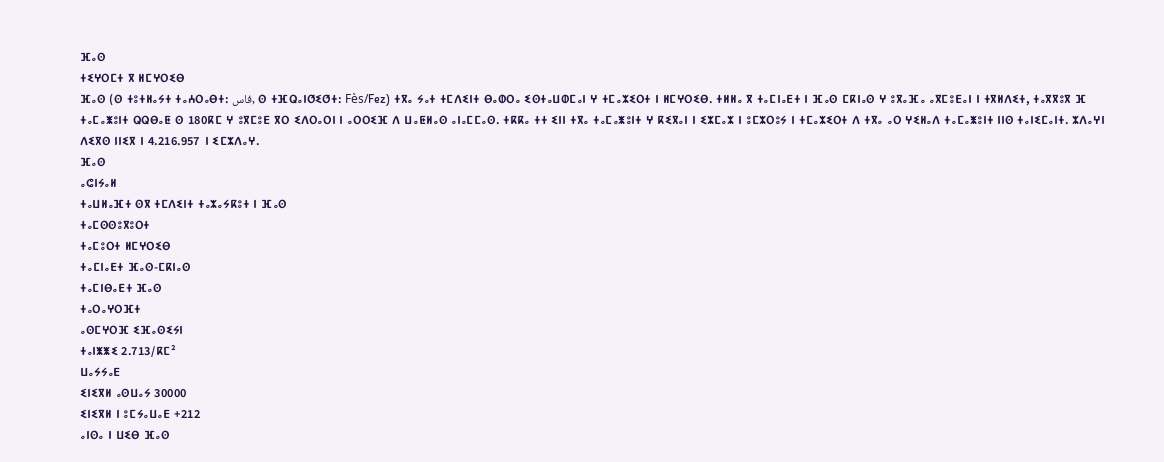ⴼⴰⵙ
ⵜⵉⵖⵔⵎⵜ ⴳ ⵍⵎⵖⵔⵉⴱ
ⴼⴰⵙ (ⵙ ⵜⵓⵜⵍⴰⵢⵜ ⵜⴰⵄⵔⴰⴱⵜ: فاس, ⵙ ⵜⴼⵕⴰⵏⵚⵉⵚⵜ: Fès/Fez) ⵜⴳⴰ ⵢⴰⵜ ⵜⵎⴷⵉⵏⵜ ⴱⴰⵀⵔⴰ ⵉⵙⵜⴰⵡⵀⵎⴰⵏ ⵖ ⵜⵎⴰⵣⵉⵔⵜ ⵏ ⵍⵎⵖⵔⵉⴱ. ⵜⵍⵍⴰ ⴳ ⵜⴰⵎⵏⴰⴹⵜ ⵏ ⴼⴰⵙ ⵎⴽⵏⴰⵙ ⵖ ⵓⴳⴰⴼⴰ ⴰⴳⵎⵓⴹⴰⵏ ⵏ ⵜⴳⵍⴷⵉⵜ, ⵜⴰⴳⴳⵓⴳ ⴼ ⵜⴰⵎⴰⵥⵓⵏⵜ ⵕⵕⴱⴰⵟ ⵙ 180ⴽⵎ ⵖ ⵓⴳⵎⵓⴹ ⴳⵔ ⵉⴷⵔⴰⵔⵏ ⵏ ⴰⵔⵔⵉⴼ ⴷ ⵡⴰⵟⵍⴰⵙ ⴰⵏⴰⵎⵎⴰⵙ. ⵜⴽⴽⴰ ⵜⵜ ⵉⵏⵏ ⵜⴳⴰ ⵜⴰⵎⴰⵥⵓⵏⵜ ⵖ ⴽⵉⴳⴰⵏ ⵏ ⵉⵣⵎⴰⵣ ⵏ ⵓⵎⵣⵔⵓⵢ ⵏ ⵜⵎⴰⵣⵉⵔⵜ ⴷ ⵜⴳⴰ ⴰⵔ ⵖⵉⵍⴰⴷ ⵜⴰⵎⴰⵥⵓⵏⵜ ⵏⵏⵙ ⵜⴰⵏⵉⵎⴰⵏⵜ. ⵣⴷⴰⵖⵏ ⴷⵉⴳⵙ ⵏⵏⵉⴳ ⵏ 4.216.957 ⵏ ⵉⵎⵣⴷⴰⵖ.
ⴼⴰⵙ
ⴰⵛⵏⵢⴰⵍ
ⵜⴰⵡⵍⴰⴼⵜ ⵙⴳ ⵜⵎⴷⵉⵏⵜ ⵜⴰⵣⴰⵢⴽⵓⵜ ⵏ ⴼⴰⵙ
ⵜⴰⵎⵙⵙⵓⴳⵓⵔⵜ
ⵜⴰⵎⵓⵔⵜ ⵍⵎⵖⵔⵉⴱ
ⵜⴰⵎⵏⴰⴹⵜ ⴼⴰⵙ-ⵎⴽⵏⴰⵙ
ⵜⴰⵎⵏⴱⴰⴹⵜ ⴼⴰⵙ
ⵜⴰⵔⴰⵖⵔⴼⵜ
ⴰⵙⵎⵖⵔⴼ ⵉⴼⴰⵙⵉⵢⵏ
ⵜⴰⵏⵥⵥⵉ 2.713/ⴽⵎ²
ⵡⴰⵢⵢⴰⴹ
ⵉⵏⵉⴳⵍ ⴰⵙⵡⴰⵢ 30000
ⵉⵏⵉⴳⵍ ⵏ ⵓⵎⵢⴰⵡⴰⴹ +212
ⴰⵏⵙⴰ ⵏ ⵡⵉⴱ ⴼⴰⵙ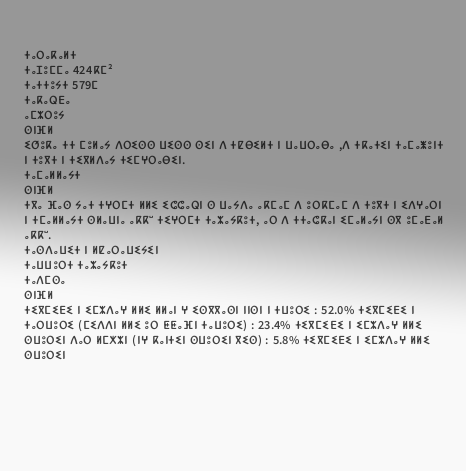ⵜⴰⵔⴰⴽⴰⵍⵜ
ⵜⴰⵊⵓⵎⵎⴰ 424ⴽⵎ²
ⵜⴰⵜⵜⵓⵢⵜ 579ⵎ
ⵜⴰⴽⴰⵕⴹⴰ
ⴰⵎⵣⵔⵓⵢ
ⵙⵏⴼⵍ
ⵉⵚⵓⴽⴰ ⵜⵜ ⵎⵓⵍⴰⵢ ⴷⵔⵉⵙⵙ ⵡⵉⵙⵙ ⵙⵉⵏ ⴷ ⵜⵇⴱⵉⵍⵜ ⵏ ⵡⴰⵡⵔⴰⴱⴰ ,ⴷ ⵜⴽⴰⵜⵉⵏ ⵜⴰⵎⴰⵥⵓⵏⵜ ⵏ ⵜⵓⴳⵜ ⵏ ⵜⵉⴳⵍⴷⴰⵢ ⵜⵉⵎⵖⵔⴰⴱⵉⵏ.
ⵜⴰⵎⴰⵍⵍⴰⵢⵜ
ⵙⵏⴼⵍ
ⵜⴳⴰ ⴼⴰⵙ ⵢⴰⵜ ⵜⵖⵔⵎⵜ ⵍⵍⵉ ⵉⵛⵛⴰⵕⵏ ⵙ ⵡⴰⵢⴷⴰ ⴰⴽⵎⴰⵎ ⴷ ⵓⵔⴽⵎⴰⵎ ⴷ ⵜⵓⴳⵜ ⵏ ⵉⴷⵖⴰⵔⵏ ⵏ ⵜⵎⴰⵍⵍⴰⵢⵜ ⵙⵍⴰⵡⵏⴰ ⴰⴽⴽⵯ ⵜⵉⵖⵔⵎⵜ ⵜⴰⵣⴰⵢⴽⵓⵜ, ⴰⵔ ⴷ ⵜⵜⴰⵛⴽⴰⵏ ⵉⵎⴰⵍⴰⵢⵏ ⵙⴳ ⵓⵎⴰⴹⴰⵍ ⴰⴽⴽⵯ.
ⵜⴰⵙⴷⴰⵡⵉⵜ ⵏ ⵍⵇⴰⵔⴰⵡⵉⵢⵉⵏ
ⵜⴰⵡⵡⵓⵔⵜ ⵜⴰⵣⴰⵢⴽⵓⵜ
ⵜⴰⴷⵎⵙⴰ
ⵙⵏⴼⵍ
ⵜⵉⴳⵎⵉⴹⵉ ⵏ ⵉⵎⵣⴷⴰⵖ ⵍⵍⵉ ⵍⵍⴰⵏ ⵖ ⵉⵙⴳⴳⴰⵙⵏ ⵏⵏⵙⵏ ⵏ ⵜⵡⵓⵔⵉ : 52.0% ⵜⵉⴳⵎⵉⴹⵉ ⵏ ⵜⴰⵔⵡⵓⵔⵉ (ⵎⵉⴷⴷⵏ ⵍⵍⵉ ⵓⵔ ⵟⵟⴰⴼⵏ ⵜⴰⵡⵓⵔⵉ) : 23.4% ⵜⵉⴳⵎⵉⴹⵉ ⵏ ⵉⵎⵣⴷⴰⵖ ⵍⵍⵉ ⵙⵡⵓⵔⵉⵏ ⴷⴰⵔ ⵍⵎⵅⵣⵏ (ⵏⵖ ⴽⴰⵏⵜⵉⵏ ⵙⵡⵓⵔⵉⵏ ⴳⵉⵙ) : 5.8% ⵜⵉⴳⵎⵉⴹⵉ ⵏ ⵉⵎⵣⴷⴰⵖ ⵍⵍⵉ ⵙⵡⵓⵔⵉⵏ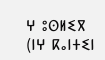ⵖ ⵓⵙⵍⵉⴳ (ⵏⵖ ⴽⴰⵏⵜⵉⵏ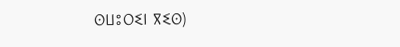ⵙⵡⵓⵔⵉⵏ ⴳⵉⵙ)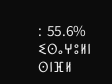: 55.6%
ⵉⵙⴰⵖⵓⵍⵏ
ⵙⵏⴼⵍ